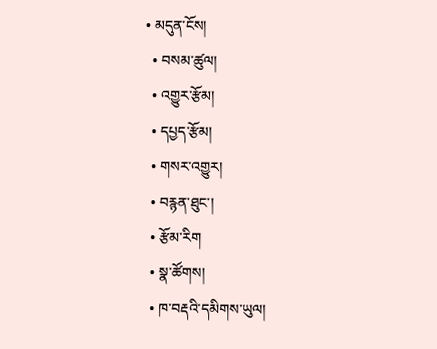• མདུན་ངོས།
  • བསམ་ཚུལ།
  • འགྱུར་རྩོམ།
  • དཔྱད་རྩོམ།
  • གསར་འགྱུར།
  • བརྙན་ཐུང་།
  • རྩོམ་རིག
  • སྣ་ཚོགས།
  • ཁ་བརྡའི་དམིགས་ཡུལ།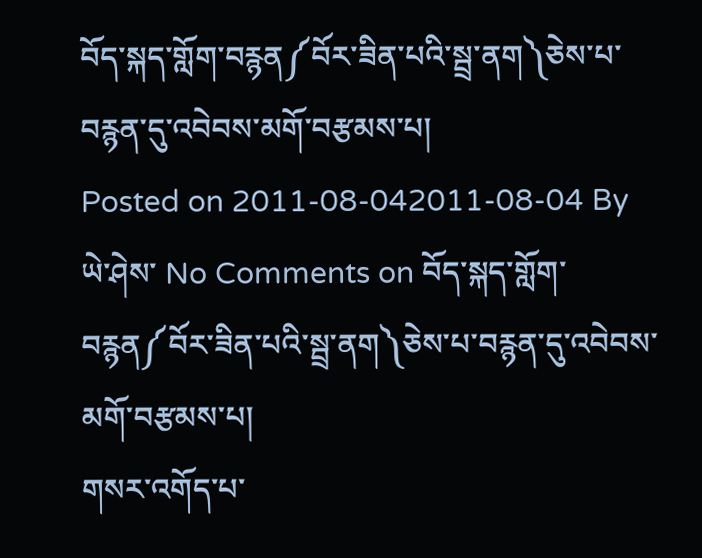བོད་སྐད་གློག་བརྙན༼བོར་ཟིན་པའི་སྦྲ་ནག༽ཅེས་པ་བརྙན་དུ་འབེབས་མགོ་བརྩམས་པ།
Posted on 2011-08-042011-08-04 By ཡེ་ཤེས་ No Comments on བོད་སྐད་གློག་བརྙན༼བོར་ཟིན་པའི་སྦྲ་ནག༽ཅེས་པ་བརྙན་དུ་འབེབས་མགོ་བརྩམས་པ།
གསར་འགོད་པ་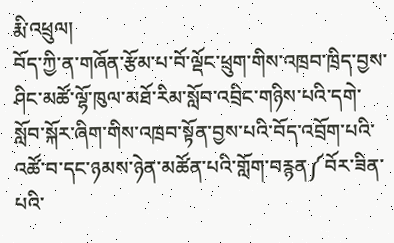རྨི་འཕྲུལ།
བོད་ཀྱི་ན་གཞོན་རྩོམ་པ་བོ་ལྡོང་ཕྲུག་གིས་འཁྲབ་ཁྲིད་བྱས་ཤིང་མཚོ་ལྷོ་ཁུལ་མཐོ་རིམ་སློབ་འབྲིང་གཉིས་པའི་དགེ་སློབ་སྐོར་ཞིག་གིས་འཁྲབ་སྟོན་བྱས་པའི་བོད་འབྲོག་པའི་འཚོ་བ་དང་ཉམས་ཉེན་མཚོན་པའི་གློག་བརྙན༼བོར་ཟིན་པའི་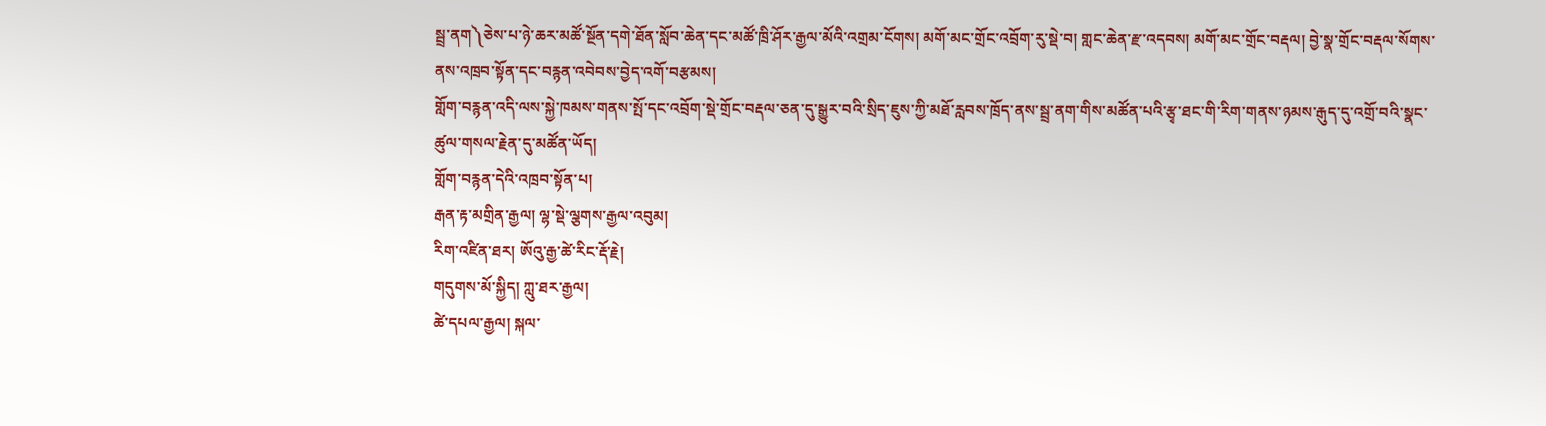སྦྲ་ནག༽ཅེས་པ་ཉེ་ཆར་མཚོ་སྔོན་དགེ་ཐོན་སློབ་ཆེན་དང་མཚོ་ཁྲི་ཤོར་རྒྱལ་མོའི་འགྲམ་ངོགས། མགོ་མང་གྲོང་འབྲོག་རུ་སྡེ་བ། གླང་ཆེན་རྫ་འདབས། མགོ་མང་གྲོང་བརྡལ། བྱེ་སྣ་གྲོང་བརྡལ་སོགས་ནས་འཁྲབ་སྟོན་དང་བརྙན་འབེབས་བྱེད་འགོ་བརྩམས།
གློག་བརྙན་འདི་ལས་སྐྱེ་ཁམས་གནས་སྤོ་དང་འབྲོག་སྡེ་གྲོང་བརྡལ་ཅན་དུ་སྒྱུར་བའི་སྲིད་ཇུས་ཀྱི་མཐོ་རླབས་ཁྲོད་ནས་སྦྲ་ནག་གིས་མཚོན་པའི་རྩྭ་ཐང་གི་རིག་གནས་ཉམས་རྒུད་དུ་འགྲོ་བའི་སྣང་ཚུལ་གསལ་རྗེན་དུ་མཚོན་ཡོད།
གློག་བརྙན་དེའི་འཁྲབ་སྟོན་པ།
རྒན་རྟ་མགྲིན་རྒྱལ། ལྷ་སྡེ་ལྕགས་རྒྱལ་འབུམ།
རིག་འཛིན་ཐར། ཨོའུ་རྒྱ་ཚེ་རིང་རྡོ་རྗེ།
གདུགས་མོ་སྐྱིད། ཀླུ་ཐར་རྒྱལ།
ཚེ་དཔལ་རྒྱལ། སྐལ་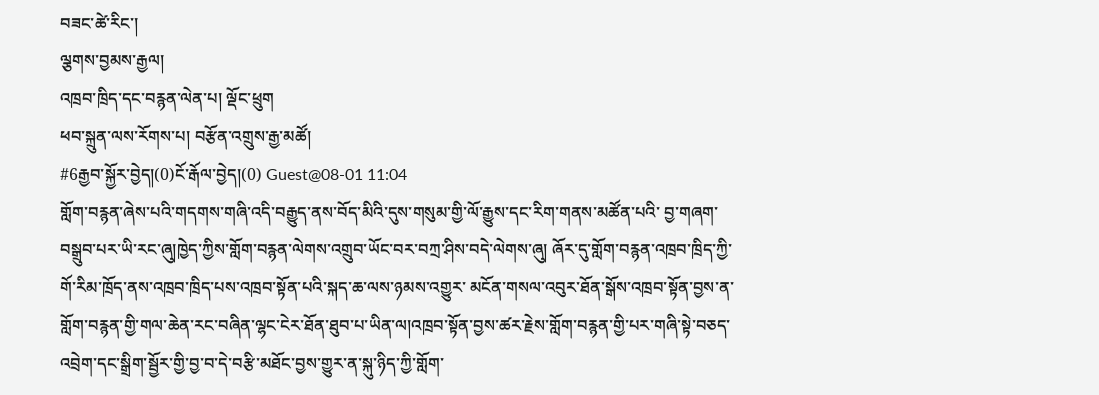བཟང་ཚེ་རིང་།
ལྕགས་བྱམས་རྒྱལ།
འཁྲབ་ཁྲིད་དང་བརྙན་ལེན་པ། ལྡོང་ཕྲུག
ཕབ་སྐྲུན་ལས་རོགས་པ། བརྩོན་འགྲུས་རྒྱ་མཚོ།
#6རྒྱབ་སྐྱོར་བྱེད།(0)ངོ་རྒོལ་བྱེད།(0) Guest@08-01 11:04
གློག་བརྙན་ཞེས་པའི་གདགས་གཞི་འདི་བརྒྱུད་ནས་བོད་མིའི་དུས་གསུམ་གྱི་ལོ་རྒྱུས་དང་རིག་གནས་མཚོན་པའི་ བྱ་གཞག་བསྒྲུབ་པར་ཡི་རང་ཞུ།ཁྱེད་ཀྱིས་གློག་བརྙན་ལེགས་འགྲུབ་ཡོང་བར་བཀྲ་ཤིས་བདེ་ལེགས་ཞུ། ཞོར་དུ་གློག་བརྙན་འཁྲབ་ཁྲིད་ཀྱི་གོ་རིམ་ཁྲོད་ནས་འཁྲབ་ཁྲིད་པས་འཁྲབ་སྟོན་པའི་སྐད་ཆ་ལས་ཉམས་འགྱུར་ མངོན་གསལ་འབུར་ཐོན་སྒོས་འཁྲབ་སྟོན་བྱས་ན་གློག་བརྙན་གྱི་གལ་ཆེན་རང་བཞིན་ལྷང་ངེར་ཐོན་ཐུབ་པ་ཡིན་ལ།འཁྲབ་སྟོན་བྱས་ཚར་རྗེས་གློག་བརྙན་གྱི་པར་གཞི་སྟེ་བཅད་འབྲེག་དང་སྒྲིག་སྦྱོར་གྱི་བྱ་བ་དེ་བརྩི་མཐོང་བྱས་གྱུར་ན་སྐུ་ཉིད་ཀྱི་གློག་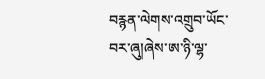བརྙན་ལེགས་འགྲུབ་ཡོང་བར་ཞུ།ཞེས་ཨ་ཉི་ལྷ་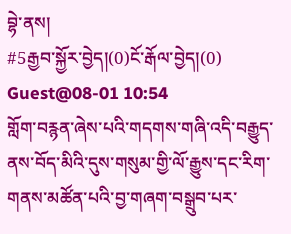བྷེ་ནས།
#5རྒྱབ་སྐྱོར་བྱེད།(0)ངོ་རྒོལ་བྱེད།(0) Guest@08-01 10:54
གློག་བརྙན་ཞེས་པའི་གདགས་གཞི་འདི་བརྒྱུད་ནས་བོད་མིའི་དུས་གསུམ་གྱི་ལོ་རྒྱུས་དང་རིག་གནས་མཚོན་པའི་བྱ་གཞག་བསྒྲུབ་པར་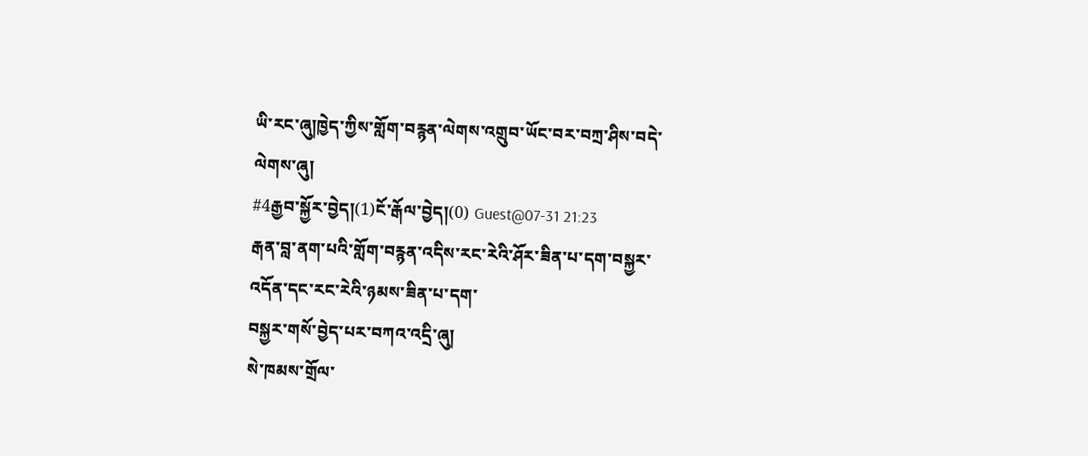ཡི་རང་ཞུ།ཁྱེད་ཀྱིས་གློག་བརྙན་ལེགས་འགྲུབ་ཡོང་བར་བཀྲ་ཤིས་བདེ་ལེགས་ཞུ།
#4རྒྱབ་སྐྱོར་བྱེད།(1)ངོ་རྒོལ་བྱེད།(0) Guest@07-31 21:23
རྒན་བླ་ནག་པའི་གློག་བརྙན་འདིས་རང་རེའི་ཤོར་ཟིན་པ་དག་བསྐྱར་འདོན་དང་རང་རེའི་ཉམས་ཟིན་པ་དག་
བསྐྱར་གསོ་བྱེད་པར་བཀའ་འདྲི་ཞུ།
སེ་ཁམས་གྲོལ་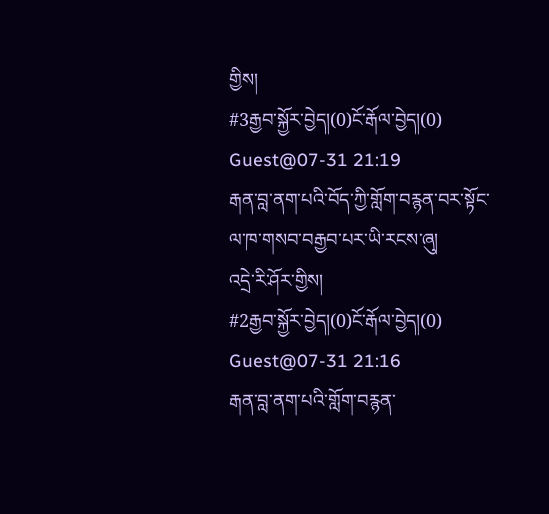གྱིས།
#3རྒྱབ་སྐྱོར་བྱེད།(0)ངོ་རྒོལ་བྱེད།(0) Guest@07-31 21:19
རྒན་བླ་ནག་པའི་བོད་ཀྱི་གློག་བརྙན་བར་སྟོང་ལ་ཁ་གསབ་བརྒྱབ་པར་ཡི་རངས་ཞུ།
འདྲེ་རི་ཤོར་གྱིས།
#2རྒྱབ་སྐྱོར་བྱེད།(0)ངོ་རྒོལ་བྱེད།(0) Guest@07-31 21:16
རྒན་བླ་ནག་པའི་གློག་བརྙན་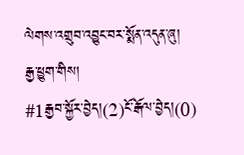ལེགས་འགྲུབ་འབྱུང་བར་སྨོན་འདུན་ཞུ།
རྒྱ་ཕྱུག་གིས།
#1རྒྱབ་སྐྱོར་བྱེད།(2)ངོ་རྒོལ་བྱེད།(0)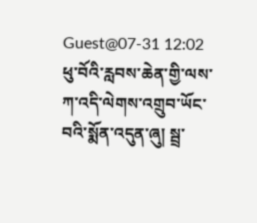Guest@07-31 12:02
ཕུ་བོའི་རླབས་ཆེན་གྱི་ལས་ཀ་འདི་ལེགས་འགྲུབ་ཡོང་བའི་སྨོན་འདུན་ཞུ། སྦྲ་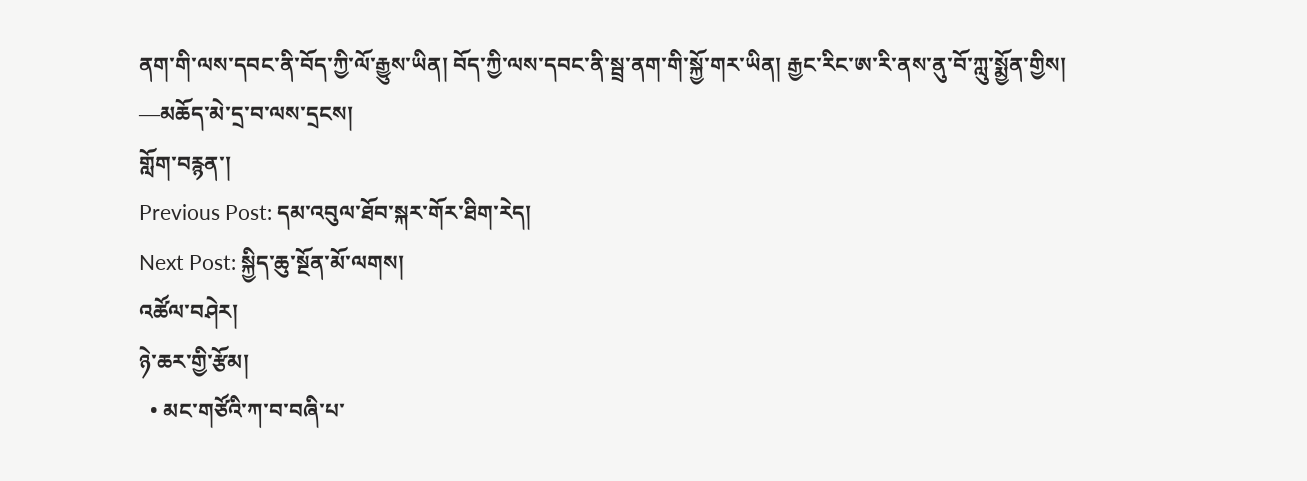ནག་གི་ལས་དབང་ནི་བོད་ཀྱི་ལོ་རྒྱུས་ཡིན། བོད་ཀྱི་ལས་དབང་ནི་སྦྲ་ནག་གི་སྐྱོ་གར་ཡིན། རྒྱང་རིང་ཨ་རི་ནས་ནུ་བོ་ཀླུ་སྨྱོན་གྱིས།
—མཆོད་མེ་དྲ་བ་ལས་དྲངས།
གློག་བརྙན་།
Previous Post: དམ་འབུལ་ཐོབ་སྐར་གོར་ཐིག་རེད།
Next Post: སྐྱིད་ཆུ་སྔོན་མོ་ལགས།
འཚོལ་བཤེར།
ཉེ་ཆར་གྱི་རྩོམ།
  • མང་གཙོའི་ཀ་བ་བཞི་པ་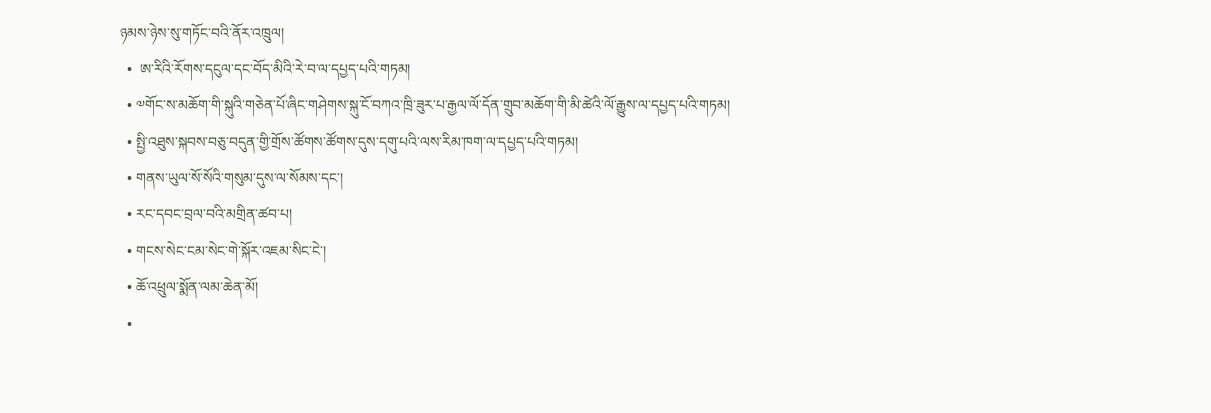ཉམས་ཉེས་སུ་གཏོང་བའི་ནོར་འཁྲུལ།
  •  ཨ་རིའི་རོགས་དངུལ་དང་བོད་མིའི་རེ་བ་ལ་དཔྱད་པའི་གཏམ།
  • ༧གོང་ས་མཆོག་གི་སྐུའི་གཅེན་པོ་ཞིང་གཤེགས་སྐུ་ངོ་བཀའ་ཁྲི་ཟུར་པ་རྒྱལ་ལོ་དོན་གྲུབ་མཆོག་གི་མི་ཚེའི་ལོ་རྒྱུས་ལ་དཔྱད་པའི་གཏམ།
  • སྤྱི་འཐུས་སྐབས་བཅུ་བདུན་གྱི་གྲོས་ཚོགས་ཚོགས་དུས་དགུ་པའི་ལས་རིམ་ཁག་ལ་དཔྱད་པའི་གཏམ།
  • གནས་ཡུལ་སོ་སོའི་གསུམ་དུས་ལ་སོམས་དང་།
  • རང་དབང་བྲལ་བའི་མགྲིན་ཚབ་པ།
  • གངས་སེང་ངམ་སེང་གེ་སྐོར་འཇམ་སིང་ངེ་།
  • ཆོ་འཕྲུལ་སྨོན་ལམ་ཆེན་མོ།
  •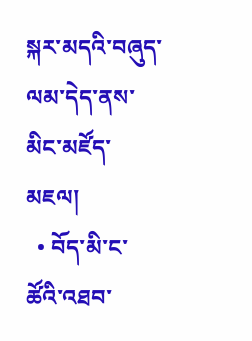སྐར་མདའི་བཞུད་ལམ་དེད་ནས་མིང་མཛོད་མཇལ།
  • བོད་མི་ང་ཚོའི་འཐབ་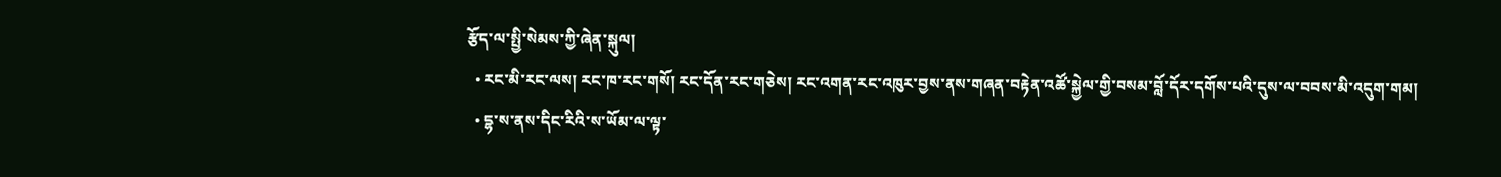རྩོད་ལ་སྤྱི་སེམས་ཀྱི་ཞེན་སྐུལ།
  • རང་མི་རང་ལས། རང་ཁ་རང་གསོ། རང་དོན་རང་གཅེས། རང་འགན་རང་འཁུར་བྱས་ནས་གཞན་བརྟེན་འཚོ་སྐྱེལ་གྱི་བསམ་བློ་དོར་དགོས་པའི་དུས་ལ་བབས་མི་འདུག་གམ།
  • དྷ་ས་ནས་དིང་རིའི་ས་ཡོམ་ལ་ལྟ་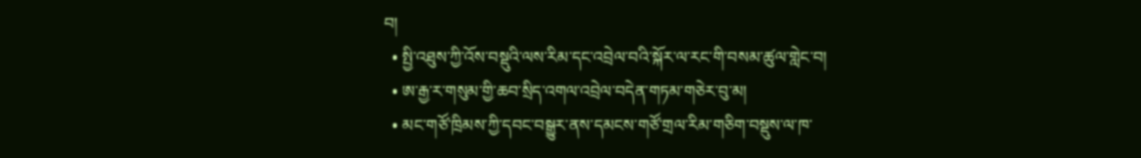བ།
  • སྤྱི་འཐུས་ཀྱི་འོས་བསྡུའི་ལས་རིམ་དང་འབྲེལ་བའི་སྐོར་ལ་རང་གི་བསམ་ཚུལ་གླེང་བ།
  • ཨ་རྒྱ་ར་གསུམ་གྱི་ཆབ་སྲིད་འགལ་འབྲེལ་བདེན་གཏམ་གཅེར་བུ་མ།
  • མང་གཙོ་ཁྲིམས་ཀྱི་དབང་བསྒྱུར་ནས་དམངས་གཙོ་གྲལ་རིམ་གཅིག་བསྡུས་ལ་ཁ་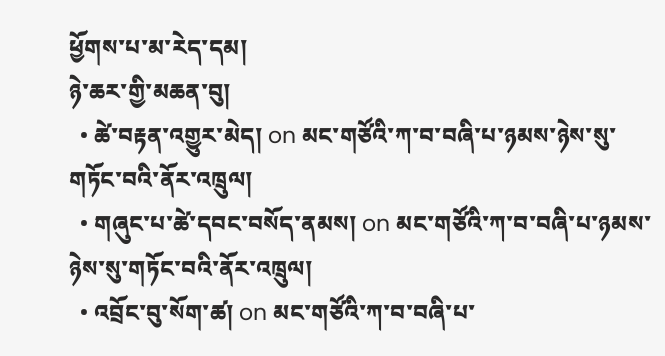ཕྱོགས་པ་མ་རེད་དམ།
ཉེ་ཆར་གྱི་མཆན་བུ།
  • ཚེ་བརྟན་འགྱུར་མེད། on མང་གཙོའི་ཀ་བ་བཞི་པ་ཉམས་ཉེས་སུ་གཏོང་བའི་ནོར་འཁྲུལ།
  • གཞུང་པ་ཚེ་དབང་བསོད་ནམས། on མང་གཙོའི་ཀ་བ་བཞི་པ་ཉམས་ཉེས་སུ་གཏོང་བའི་ནོར་འཁྲུལ།
  • འབྲོང་བུ་སོག་ཚ། on མང་གཙོའི་ཀ་བ་བཞི་པ་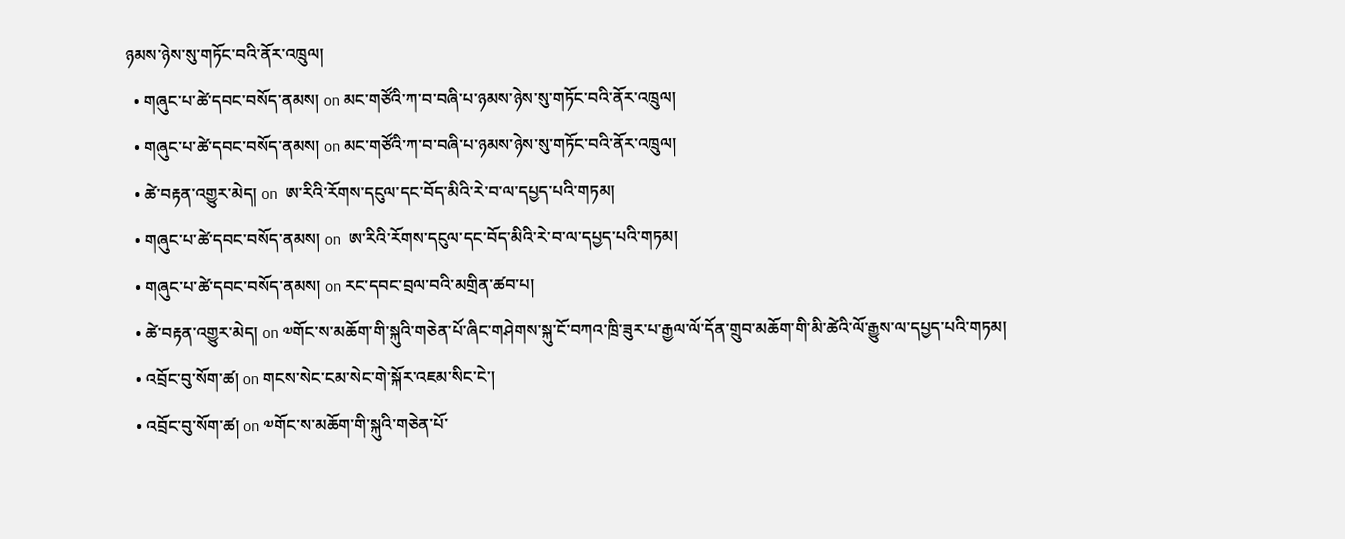ཉམས་ཉེས་སུ་གཏོང་བའི་ནོར་འཁྲུལ།
  • གཞུང་པ་ཚེ་དབང་བསོད་ནམས། on མང་གཙོའི་ཀ་བ་བཞི་པ་ཉམས་ཉེས་སུ་གཏོང་བའི་ནོར་འཁྲུལ།
  • གཞུང་པ་ཚེ་དབང་བསོད་ནམས། on མང་གཙོའི་ཀ་བ་བཞི་པ་ཉམས་ཉེས་སུ་གཏོང་བའི་ནོར་འཁྲུལ།
  • ཚེ་བརྟན་འགྱུར་མེད། on  ཨ་རིའི་རོགས་དངུལ་དང་བོད་མིའི་རེ་བ་ལ་དཔྱད་པའི་གཏམ།
  • གཞུང་པ་ཚེ་དབང་བསོད་ནམས། on  ཨ་རིའི་རོགས་དངུལ་དང་བོད་མིའི་རེ་བ་ལ་དཔྱད་པའི་གཏམ།
  • གཞུང་པ་ཚེ་དབང་བསོད་ནམས། on རང་དབང་བྲལ་བའི་མགྲིན་ཚབ་པ།
  • ཚེ་བརྟན་འགྱུར་མེད། on ༧གོང་ས་མཆོག་གི་སྐུའི་གཅེན་པོ་ཞིང་གཤེགས་སྐུ་ངོ་བཀའ་ཁྲི་ཟུར་པ་རྒྱལ་ལོ་དོན་གྲུབ་མཆོག་གི་མི་ཚེའི་ལོ་རྒྱུས་ལ་དཔྱད་པའི་གཏམ།
  • འབྲོང་བུ་སོག་ཚ། on གངས་སེང་ངམ་སེང་གེ་སྐོར་འཇམ་སིང་ངེ་།
  • འབྲོང་བུ་སོག་ཚ། on ༧གོང་ས་མཆོག་གི་སྐུའི་གཅེན་པོ་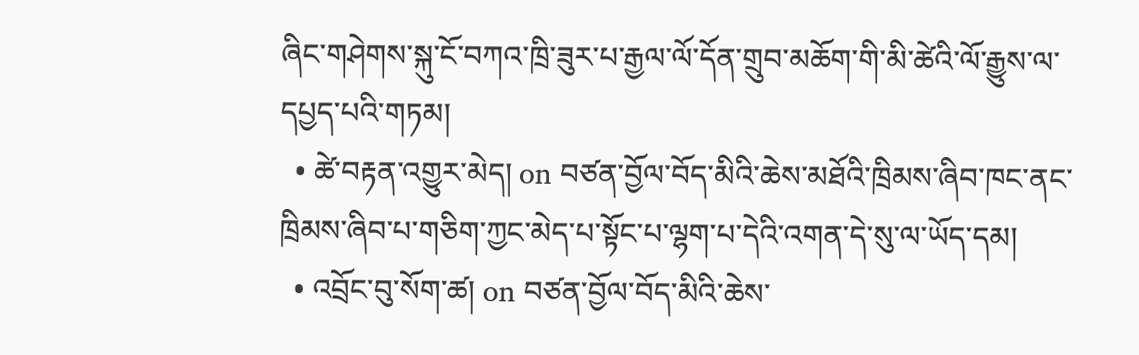ཞིང་གཤེགས་སྐུ་ངོ་བཀའ་ཁྲི་ཟུར་པ་རྒྱལ་ལོ་དོན་གྲུབ་མཆོག་གི་མི་ཚེའི་ལོ་རྒྱུས་ལ་དཔྱད་པའི་གཏམ།
  • ཚེ་བརྟན་འགྱུར་མེད། on བཙན་བྱོལ་བོད་མིའི་ཆེས་མཐོའི་ཁྲིམས་ཞིབ་ཁང་ནང་ཁྲིམས་ཞིབ་པ་གཅིག་ཀྱང་མེད་པ་སྟོང་པ་ལྷག་པ་དེའི་འགན་དེ་སུ་ལ་ཡོད་དམ།
  • འབྲོང་བུ་སོག་ཚ། on བཙན་བྱོལ་བོད་མིའི་ཆེས་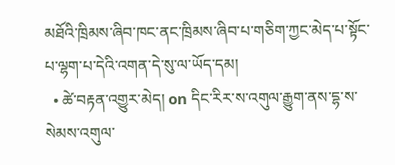མཐོའི་ཁྲིམས་ཞིབ་ཁང་ནང་ཁྲིམས་ཞིབ་པ་གཅིག་ཀྱང་མེད་པ་སྟོང་པ་ལྷག་པ་དེའི་འགན་དེ་སུ་ལ་ཡོད་དམ།
  • ཚེ་བརྟན་འགྱུར་མེད། on དིང་རིར་ས་འགུལ་རྒྱུག་ནས་དྷ་ས་སེམས་འགུལ་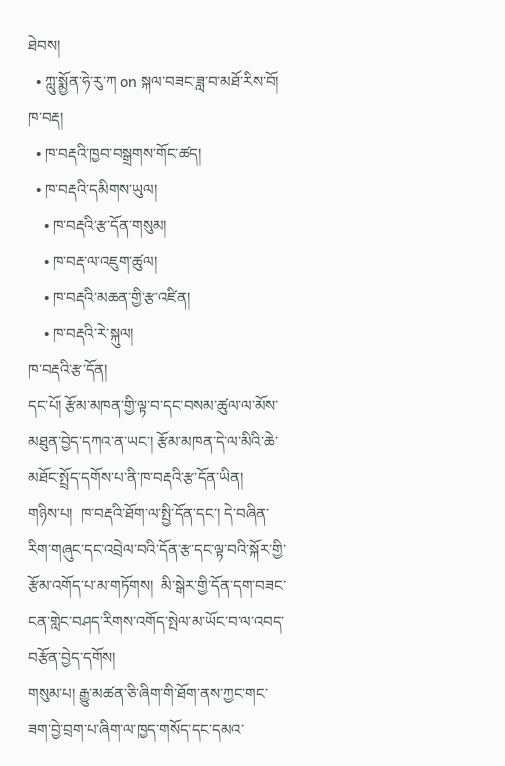ཐེབས།
  • ཀླུ་སྨྱོན་ཧེ་རུ་ཀ on སྐལ་བཟང་ཟླ་བ་མཐོ་རིས་བོ།
ཁ་བརྡ།
  • ཁ་བརྡའི་ཁྱབ་བསྒྲགས་གོང་ཚད།
  • ཁ་བརྡའི་དམིགས་ཡུལ།
    • ཁ་བརྡའི་རྩ་དོན་གསུམ།
    • ཁ་བརྡ་ལ་འཇུག་ཚུལ།
    • ཁ་བརྡའི་མཆན་གྱི་རྩ་འཛིན།
    • ཁ་བརྡའི་རེ་སྐུལ།
ཁ་བརྡའི་རྩ་དོན།
དང་པོ། རྩོམ་མཁན་གྱི་ལྟ་བ་དང་བསམ་ཚུལ་ལ་མོས་མཐུན་བྱེད་དཀའ་ན་ཡང་། རྩོམ་མཁན་དེ་ལ་མིའི་ཆེ་མཐོང་སྤྲོད་དགོས་པ་ནི་ཁ་བརྡའི་རྩ་དོན་ཡིན།
གཉིས་པ།  ཁ་བརྡའི་ཐོག་ལ་སྤྱི་དོན་དང་། དེ་བཞིན་རིག་གཞུང་དང་འབྲེལ་བའི་དོན་རྩ་དང་ལྟ་བའི་སྐོར་གྱི་རྩོམ་འགོད་པ་མ་གཏོགས།  མི་སྒེར་གྱི་དོན་དག་བཟང་ངན་གླེང་བཤད་རིགས་འགོད་སྤེལ་མ་ཡོང་བ་ལ་འབད་བརྩོན་བྱེད་དགོས།
གསུམ་པ། རྒྱུ་མཚན་ཅི་ཞིག་གི་ཐོག་ནས་ཀྱང་གང་ཟག་བྱེ་བྲག་པ་ཞིག་ལ་ཁྱད་གསོད་དང་དམའ་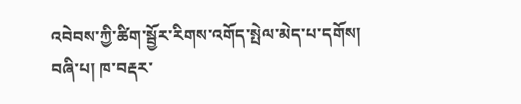འབེབས་ཀྱི་ཚིག་སྦྱོར་རིགས་འགོད་སྤེལ་མེད་པ་དགོས།
བཞི་པ། ཁ་བརྡར་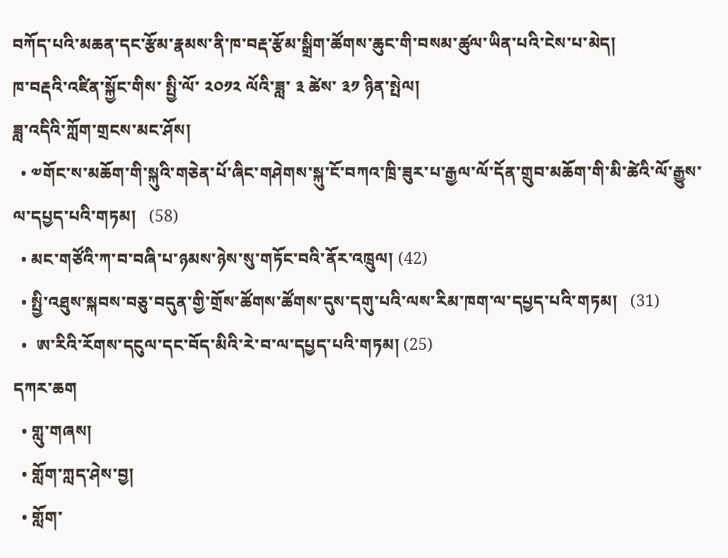བཀོད་པའི་མཆན་དང་རྩོམ་རྣམས་ནི་ཁ་བརྡ་རྩོམ་སྒྲིག་ཚོགས་ཆུང་གི་བསམ་ཚུལ་ཡིན་པའི་ངེས་པ་མེད།
ཁ་བརྡའི་འཛིན་སྐྱོང་གིས་ སྤྱི་ལོ་ ༢༠༡༢ ལོའི་ཟླ་ ༣ ཚེས་ ༣༡ ཉིན་སྤེལ།
ཟླ་འདིའི་ཀློག་གྲངས་མང་ཤོས།
  • ༧གོང་ས་མཆོག་གི་སྐུའི་གཅེན་པོ་ཞིང་གཤེགས་སྐུ་ངོ་བཀའ་ཁྲི་ཟུར་པ་རྒྱལ་ལོ་དོན་གྲུབ་མཆོག་གི་མི་ཚེའི་ལོ་རྒྱུས་ལ་དཔྱད་པའི་གཏམ།   (58)
  • མང་གཙོའི་ཀ་བ་བཞི་པ་ཉམས་ཉེས་སུ་གཏོང་བའི་ནོར་འཁྲུལ། (42)
  • སྤྱི་འཐུས་སྐབས་བཅུ་བདུན་གྱི་གྲོས་ཚོགས་ཚོགས་དུས་དགུ་པའི་ལས་རིམ་ཁག་ལ་དཔྱད་པའི་གཏམ།   (31)
  •  ཨ་རིའི་རོགས་དངུལ་དང་བོད་མིའི་རེ་བ་ལ་དཔྱད་པའི་གཏམ། (25)
དཀར་ཆག
  • གླུ་གཞས།
  • གློག་ཀླད་ཤེས་བྱ།
  • གློག་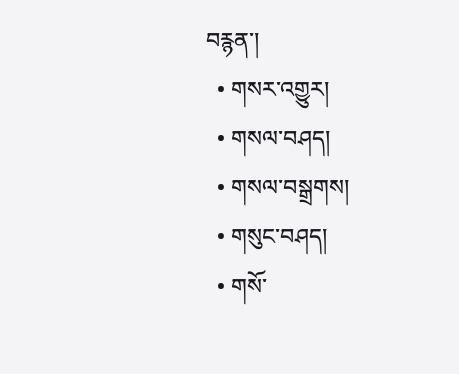བརྙན་།
  • གསར་འགྱུར།
  • གསལ་བཤད།
  • གསལ་བསྒྲགས།
  • གསུང་བཤད།
  • གསོ་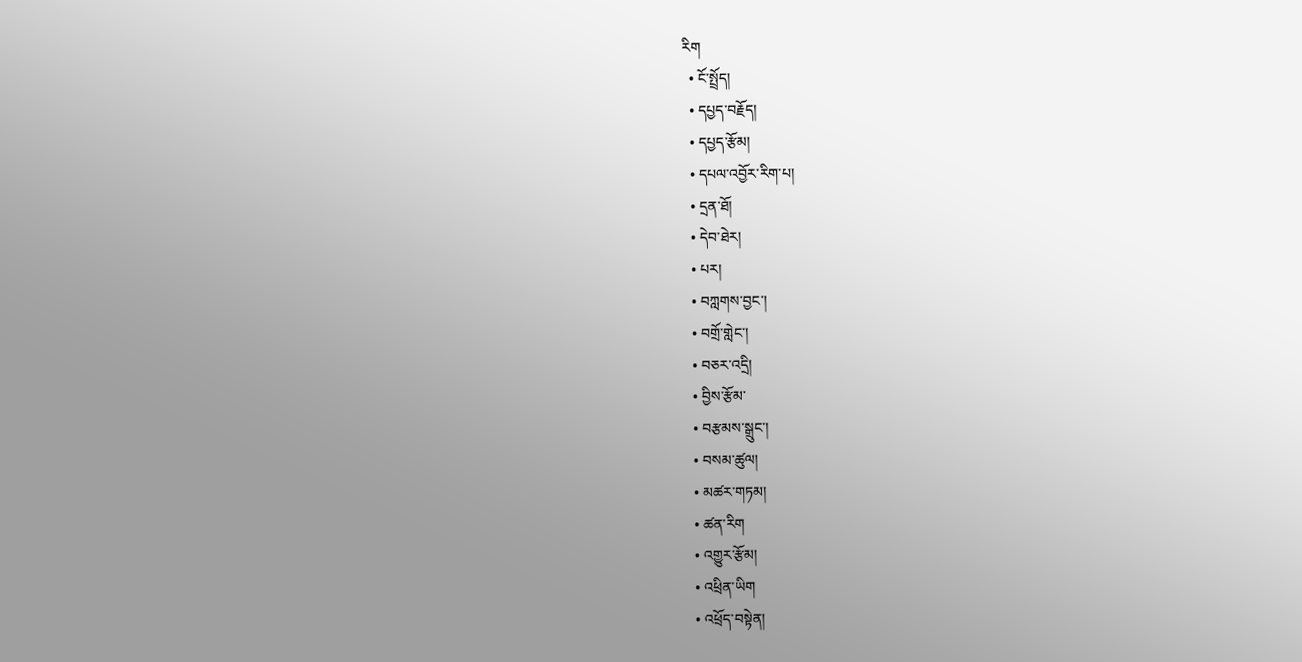རིག
  • ངོ་སྤྲོད།
  • དཔྱད་བརྗོད།
  • དཔྱད་རྩོམ།
  • དཔལ་འབྱོར་རིག་པ།
  • དྲན་ཐོ།
  • དེབ་ཐེར།
  • པར།
  • བཀླགས་བྱང་།
  • བགྲོ་གླེང་།
  • བཅར་འདྲི།
  • བྱིས་རྩོམ་
  • བརྩམས་སྒྲུང་།
  • བསམ་ཚུལ།
  • མཚར་གཏམ།
  • ཚན་རིག
  • འགྱུར་རྩོམ།
  • འཕྲིན་ཡིག
  • འཕྲོད་བསྟེན།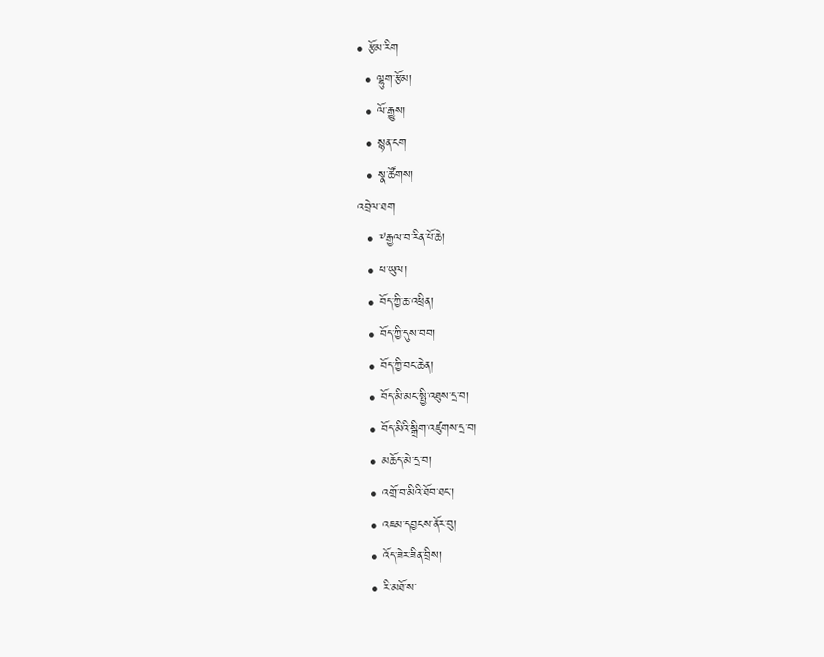• རྩོམ་རིག
  • ལྷུག་རྩོམ།
  • ལོ་རྒྱུས།
  • སྙན་ངག
  • སྣ་ཚོགས།
འབྲེལ་ཐག
  • ༸རྒྱལ་བ་རིན་པོ་ཆེ།
  • ཕ་ཡུལ།
  • བོད་ཀྱི་ཆ་འཕྲིན།
  • བོད་ཀྱི་དུས་བབ།
  • བོད་ཀྱི་བང་ཆེན།
  • བོད་མི་མང་སྤྱི་འཐུས་དྲ་བ།
  • བོད་མིའི་སྒྲིག་འཛུགས་དྲ་བ།
  • མཆོད་མེ་དྲ་བ།
  • འགྲོ་བ་མིའི་ཐོབ་ཐང་།
  • འཇམ་དབྱངས་ནོར་བུ།
  • འོད་ཟེར་ཟིན་བྲིས།
  • རི་མཐོ་ས་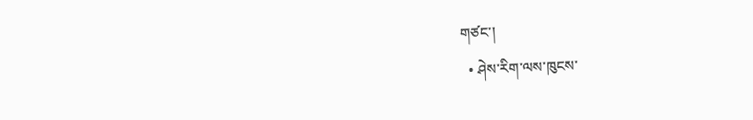གཙང་།
  • ཤེས་རིག་ལས་ཁུངས་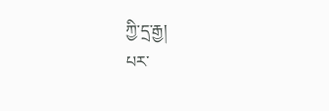ཀྱི་དྲ་རྒྱ།
པར་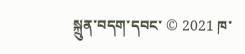སྐྲུན་བདག་དབང་ © 2021 ཁ་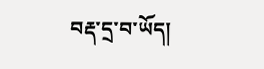བརྡ་དྲ་བ་ཡོད།